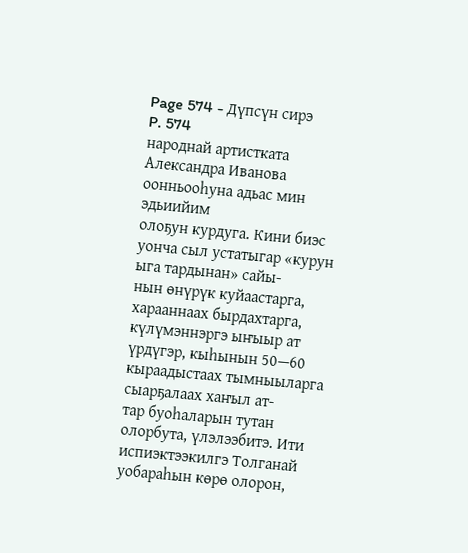Page 574 - Дүпсүн сирэ
P. 574
народнай артистката Александра Иванова оонньооһуна адьас мин эдьиийим
олоҕун курдуга. Кини биэс уонча сыл устатыгар «курун ыга тардынан» сайы-
нын өнүрүк куйаастарга, харааннаах бырдахтарга, күлүмэннэргэ ыҥыыр ат
үрдүгэр, кыһынын 50—60 кыраадыстаах тымныыларга сыарҕалаах хаҥыл ат-
тар буоһаларын тутан олорбута, үлэлээбитэ. Ити испиэктээкилгэ Толганай
уобараһын көрө олорон,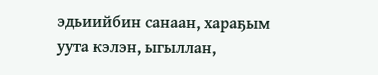эдьиийбин санаан, хараҕым уута кэлэн, ыгыллан,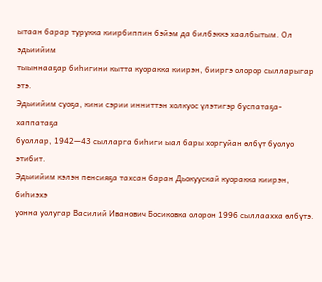ытаан барар турукка киирбиппин бэйэм да билбэккэ хаалбытым. Ол эдьиийим
тыыннааҕар биһигини кытта куоракка киирэн, бииргэ олорор сылларыгар этэ.
Эдьиийим суоҕа, кини сэрии инниттэн холкуос үлэтигэр буспатаҕа-хаппатаҕа
буоллар, 1942—43 сылларга биһиги ыал бары хоргуйан өлбүт буолуо этибит.
Эдьиийим кэлэн пенсияҕа тахсан баран Дьокуускай куоракка киирэн, биһиэхэ
уонна уолугар Василий Иванович Босиковка олорон 1996 сыллаахха өлбүтэ.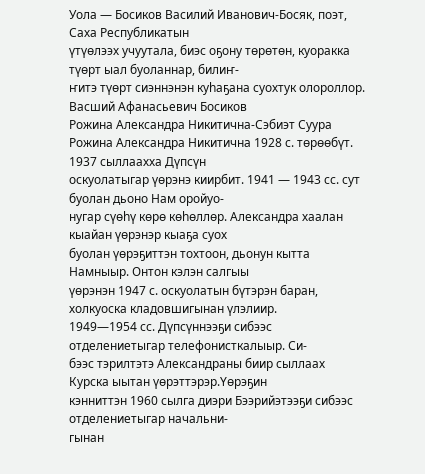Уола — Босиков Василий Иванович-Босяк, поэт, Саха Республикатын
үтүөлээх учуутала, биэс оҕону төрөтөн, куоракка түөрт ыал буоланнар, билиҥ-
ҥитэ түөрт сиэннэнэн куһаҕана суохтук олороллор.
Васший Афанасьевич Босиков
Рожина Александра Никитична-Сэбиэт Суура
Рожина Александра Никитична 1928 с. төрөөбүт. 1937 сыллаахха Дүпсүн
оскуолатыгар үөрэнэ киирбит. 1941 — 1943 сс. сут буолан дьоно Нам оройуо-
нугар сүөһү көрө көһөллөр. Александра хаалан кыайан үөрэнэр кыаҕа суох
буолан үөрэҕиттэн тохтоон, дьонун кытта Намныыр. Онтон кэлэн салгыы
үөрэнэн 1947 с. оскуолатын бүтэрэн баран, холкуоска кладовшигынан үлэлиир.
1949—1954 сс. Дүпсүннээҕи сибээс отделениетыгар телефонисткалыыр. Си-
бээс тэрилтэтэ Александраны биир сыллаах Курска ыытан үөрэттэрэр.Үөрэҕин
кэнниттэн 1960 сылга диэри Бээрийэтээҕи сибээс отделениетыгар начальни-
гынан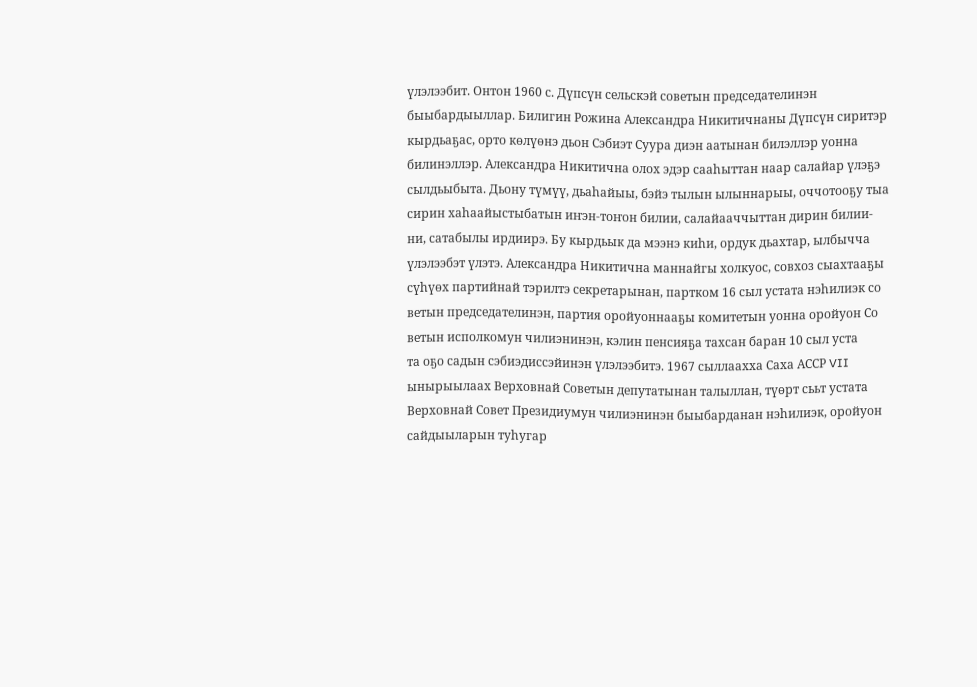үлэлээбит. Онтон 1960 с. Дүпсүн сельскэй советын председателинэн
быыбардыыллар. Билигин Рожина Александра Никитичнаны Дүпсүн сиритэр
кырдьаҕас, орто көлүөнэ дьон Сэбиэт Суура диэн аатынан билэллэр уонна
билинэллэр. Александра Никитична олох эдэр сааһыттан наар салайар үлэҕэ
сылдьыбыта. Дьону түмүү, дьаһайыы, бэйэ тылын ылыннарыы, оччотооҕу тыа
сирин хаһаайыстыбатын иҥэн-тоҥон билии, салайааччыттан дирин билии-
ни, сатабылы ирдиирэ. Бу кырдьык да мээнэ киһи, ордук дьахтар, ылбычча
үлэлээбэт үлэтэ. Александра Никитична маннайгы холкуос, совхоз сыахтааҕы
сүһүөх партийнай тэрилтэ секретарынан, партком 16 сыл устата нэһилиэк со
ветын председателинэн, партия оройуоннааҕы комитетын уонна оройуон Со
ветын исполкомун чилиэнинэн, кэлин пенсияҕа тахсан баран 10 сыл уста
та оҕо садын сэбиэдиссэйинэн үлэлээбитэ. 1967 сыллаахха Саха АССР VII
ынырыылаах Верховнай Советын депутатынан талыллан, түөрт сььт устата
Верховнай Совет Президиумун чилиэнинэн быыбарданан нэһилиэк, оройуон
сайдыыларын туһугар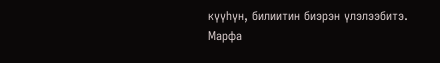күүһүн, билиитин биэрэн үлэлээбитэ.
Марфа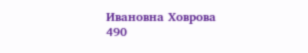Ивановна Ховрова
490